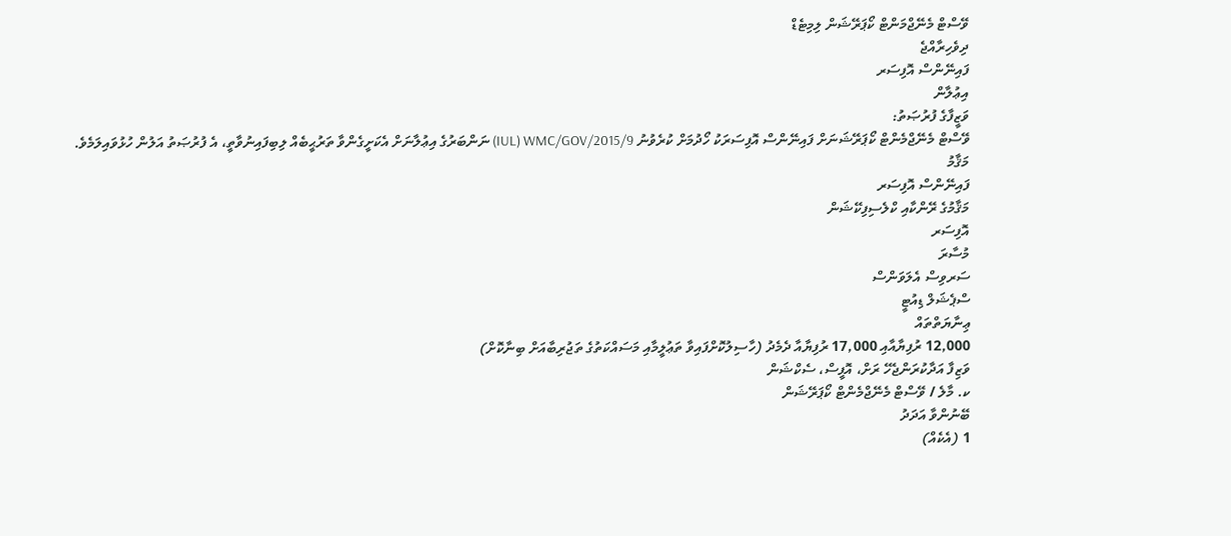ވޭސްޓް މެނޭޖްމަންޓް ކޯޕަރޭޝަން ލިމިޓެޑް
ދިވެހިރާއްޖެ
ފައިނޭންސް އޮފިސަރ
އިޢުލާން
ވަޒީފާގެ ފުރުޞަތު:
ވޭސްޓް މެނޭޖްމެންޓް ކޯޕަރޭޝަނަށް ފައިނޭންސް އޮފިސަރަކު ހޯދުމަށް ކުރެވުނު IUL) WMC/GOV/2015/9) ނަންބަރުގެ އިޢުލާނަށް އެކަށީގެންވާ ތަރުޙީބެއް ލިބިފައިނުވާތީ، އެ ފުރުޞަތު އަލުން ހުޅުވައިލަމެވެ.
މަޤާމު
ފައިނޭންސް އޮފިސަރ
މަޤާމުގެ ރޭންކާއި ކްލެސިފިކޭޝަން
އޮފިސަރ
މުސާރަ
ސަރވިސް އެލަވަންސް
ސްޕެޝަލް ޑިއުޓީ
ޢިނާޔަތްތައް
12,000 ރުފިޔާއާއި 17,000 ރުފިޔާއާ ދެމެދު (ހާސިލުކޮށްފައިވާ ތަޢުލީމާއި މަސައްކަތުގެ ތަޖުރިބާއަށް ބިނާކޮށް)
ވަޒިފާ އަދާކުރަންޖެހޭ ރަށް، އޮފީސް، ސެކްޝަން
ކ. މާލެ / ވޭސްޓް މެނޭޖްމެންޓް ކޯޕަރޭޝަން
ބޭނުންވާ އަދަދު
1 (އެކެއް)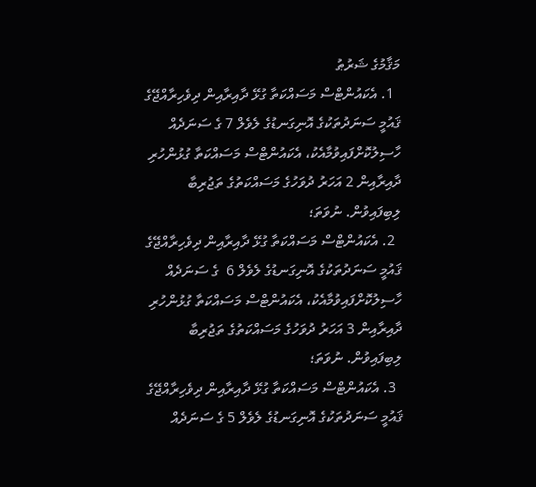މަޤާމުގެ ޝަރުޠު
  1. އެކައުންޓްސް މަސައްކަތާ ގުޅޭ ދާއިރާއިން ދިވެހިރާއްޖޭގެ ޤައުމީ ސަނަދުތަކުގެ އޮނިގަނޑުގެ ލެވެލް 7 ގެ ސަނަދެއް ހާސިލުކޮށްފައިވުމާއެކު، އެކައުންޓްސް މަސައްކަތާ ގުޅުންހުރި ދާއިރާއިން 2 އަހަރު ދުވަހުގެ މަސައްކަތުގެ ތަޖުރިބާ ލިބިފައިވުން. ނުވަތަ؛
  2. އެކައުންޓްސް މަސައްކަތާ ގުޅޭ ދާއިރާއިން ދިވެހިރާއްޖޭގެ ޤައުމީ ސަނަދުތަކުގެ އޮނިގަނޑުގެ ލެވެލް 6  ގެ ސަނަދެއް ހާސިލުކޮށްފައިވުމާއެކު، އެކައުންޓްސް މަސައްކަތާ ގުޅުންހުރި ދާއިރާއިން 3 އަހަރު ދުވަހުގެ މަސައްކަތުގެ ތަޖުރިބާ ލިބިފައިވުން. ނުވަތަ؛
  3. އެކައުންޓްސް މަސައްކަތާ ގުޅޭ ދާއިރާއިން ދިވެހިރާއްޖޭގެ ޤައުމީ ސަނަދުތަކުގެ އޮނިގަނޑުގެ ލެވެލް 5 ގެ ސަނަދެއް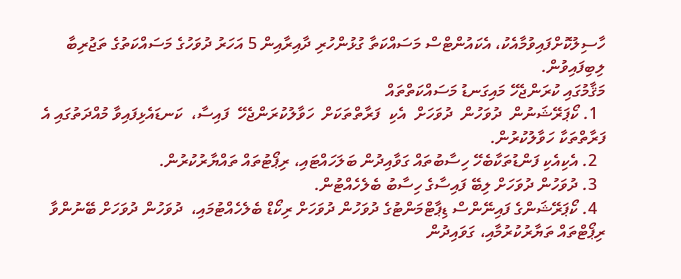ހާސިލުކޮށްފައިވުމާއެކު، އެކައުންޓްސް މަސައްކަތާ ގުޅުންހުރި ދާއިރާއިން 5 އަހަރު ދުވަހުގެ މަސައްކަތުގެ ތަޖުރިބާ ލިބިފައިވުން.
މަޤާމުގައި ކުރަންޖެހޭ މައިގަނޑު މަސައްކަތްތައް
  1. ކޯޕަރޭޝަނުން  ދުވަހުން  ދުވަހަށް  އެކި  ފަރާތްތަކަށް  ހަވާލުކުރަންޖެހޭ  ފައިސާ،  ކަނޑައެޅިފައިވާ މުއްދަތުގައި އެ ފަރާތްތަކާ ހަވާލުކުރުން.
  2. އެކިއެކި ފަންޑުތަކާބެހޭ ހިސާބުތައް ގަވާއިދުން ބަލަހައްޓައި، ރިޕޯޓުތައް ތައްޔާރުކުރުން.
  3. ދުވަހުން ދުވަހަށް ލިބޭ ފައިސާގެ ހިސާބު ބެލެހެއްޓުން.
  4. ކޯޕަރޭޝަންގެ ފައިނޭންސް ޑިޕާޓްމަންޓުގެ ދުވަހުން ދުވަހަށް ރިކޯޑް ބެލެހެއްޓުމައި،  ދުވަހުން ދުވަހަށް ބޭނުންވާ ރިޕޯޓްތައް ތަޔާރުކުރުމާއި، ގަވައިދުން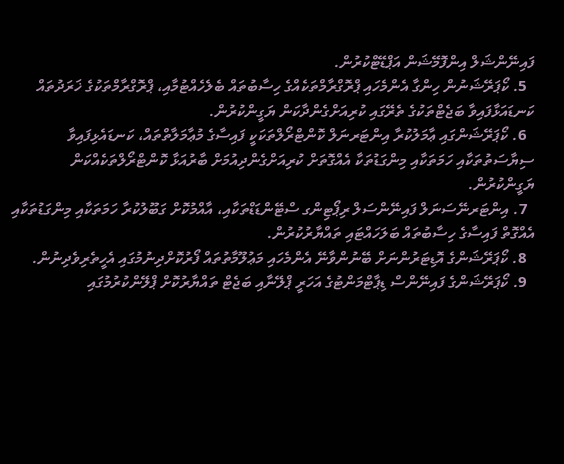ފައިނޭންޝަލް އިންފޮމޭޝަން އަޕްޑޭޓްކުރުން.
  5. ކޯޕަރޭޝަނުން ހިންގާ އެންމެހައި ޕްރޮގްރާމްތަކެއްގެ ހިސާބުތައް ބެލެހެއްޓުމާއި، ޕްރޮގްރާމްތަކުގެ ޚަރަދުތައް ކަނޑައަޅާފައިވާ ބަޖެޓްތަކުގެ ތެރޭގައި ކުރިއަށްގެންދާކަން ޔަގީންކުރުން.
  6. ކޯޕަރޭޝަންގައި ޢާމަލުކުރާ އިންޓަރނަލް ކޮންޓްރޯލްތަކަކީ ފައިސާގެ މުޢާމަލާތްތައް، ކަނޑައެޅިފައިވާ ސިޔާސަތުތަކާއި ހަމަތަކާއި މިންގަޑުތަކާ އެއްގޮތަށް ކުރިއަށްގެންދިއުމަށް ބާރުއަޅާ ކޮންޓްރޯލްތަކެއްކަން ޔަގީންކުރުން.
  7. އިންޓަރނޭސަނަލް ފައިނޭންސަލް ރިޕޯޓިންގ ސްޓޭންޑަޑްތަކާއި، އާއްމުކޮށް ގަބޫލުކުރާ ހަމަތަކާއި މިންގަޑުތަކާއި އެއްގޮތް ފައިސާގެ ހިސާބުތައް ބަލަހައްޓައި ތައްޔާރުކުރުން.
  8. ކޯޕަރޭޝަންގެ އޮޑިޓަރުންނަށް ބޭނުންވާނޭ އެންމެހައި މަޢުލޫމާތުތައް ފޯރުކޮށްދިނުމުގައި އެހީތެރިވެދިނުން.
  9. ކޯޕަރޭޝަންގެ ފައިނޭންސް ޑިޕާޓްމަންޓުގެ އަހަރީ ޕްލޭނާއި ބަޖެޓް ތައްޔާރުކޮށް ޕްލޭންކުރުމުގައި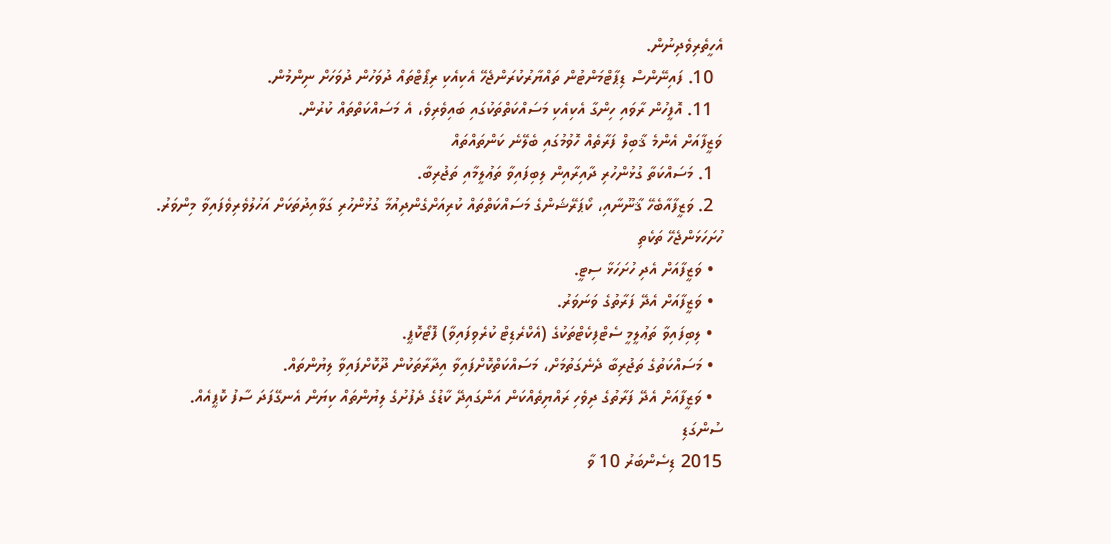އެހީތެރިވެދިނުން.
  10. ފައިނޭންސް ޑިޕާޓްމަންޓުން ތައްޔާރުކުރަންޖެހޭ އެކިއެކި ރިޕޯޓްތައް ދުވަހުން ދުވަހަށް ނިންމުން.
  11. އޮފީހުން ރާވައި ހިންގާ އެކިއެކި މަސައްކަތްތަކުގައި ބައިވެރިވެ، އެ މަސައްކަތްތައް ކުރުން.
ވަޒީފާއަށް އެންމެ ޤާބިލް ފަރާތެއް ހޮވުމުގައި ބެލޭނެ ކަންތައްތައް
  1. މަސައްކަތާ ގުޅުންހުރި ދާއިރާއިން ލިބިފައިވާ ތަޢުލީމާއި ތަޖުރިބާ.
  2. ވަޒީފާއާބެހޭ ޤާނޫނާއި، ކޯޕަރޭޝަންގެ މަސައްކަތްތައް ކުރިއަށްގެންދިއުމާ ގުޅުންހުރި ގަވާއިދުތަކަށް އަހުލުވެރިވެފައިވާ މިންވަރު.
ހުށަހަޅަންޖެހޭ ތަކެތި
  • ވަޒީފާއަށް އެދި ހުށަހަޅާ ސިޓީ.
  • ވަޒީފާއަށް އެދޭ ފަރާތުގެ ވަނަވަރު.
  • ލިބިފައިވާ ތަޢުލީމީ ސެޓްފިކެޓްތަކުގެ (އެކްރެޑިޓް ކުރެވިފައިވާ) ފޮޓޯކޮޕީ.
  • މަސައްކަތުގެ ތަޖުރިބާ ދެނެގަތުމަށް، މަސައްކަތްކޮށްފައިވާ އިދާރާތަކުން ދޫކޮށްފައިވާ ލިޔުންތައް.
  • ވަޒީފާއަށް އެދޭ ފަރާތުގެ ދިވެހި ރައްޔިތެއްކަން އަންގައިދޭ ކާޑުގެ ދެފުށުގެ ލިޔުންތައް ކިޔަން އެނގޭފަދަ ސާފު ކޮޕީއެއް.
ސުންގަޑި
2015 ޑިސެންބަރު 10 ވާ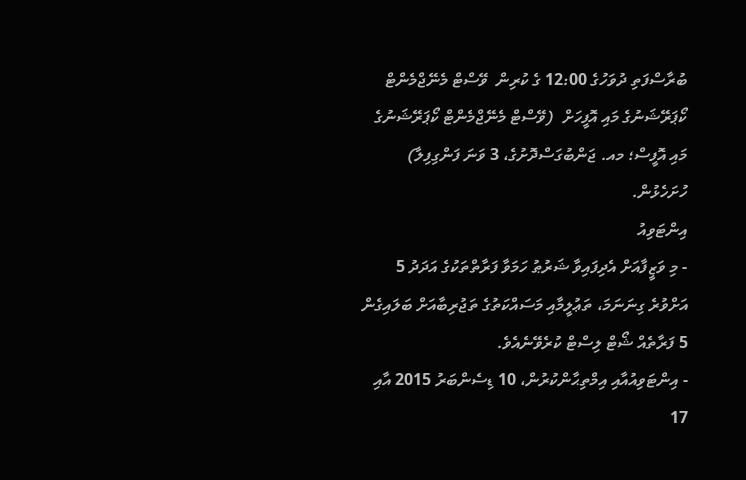ބުރާސްފަތި ދުވަހުގެ 12:00 ގެ ކުރިން  ވޭސްޓް މެނޭޖްމެންޓް ކޯޕަރޭޝަނުގެ މައި އޮފީހަށް  (ވޭސްޓް މެނޭޖްމެންޓް ކޯޕަރޭޝަނުގެ މައި އޮފީސް؛ މއ. ޖަންބުގަސްދޮށުގެ، 3 ވަނަ ފަންގިފިލާ) ހުށަހެޅުން.
އިންޓަވިއު
- މި ވަޒީފާއަށް އެދިފައިވާ ޝަރުޠު ހަމަވާ ފަރާތްތަކުގެ އަދަދު 5 އަށްވުރެ ގިނަނަމަ، ތަޢުލީމާއި މަސައްކަތުގެ ތަޖުރިބާއަށް ބަލައިގެން 5 ފަރާތެއް ޝޯޓް ލިސްޓް ކުރެވޭނެއެވެ.
- އިންޓަވިއުއާއި އިމްތިޙާންކުރުން، 10 ޑިސެންބަރު 2015 އާއި 17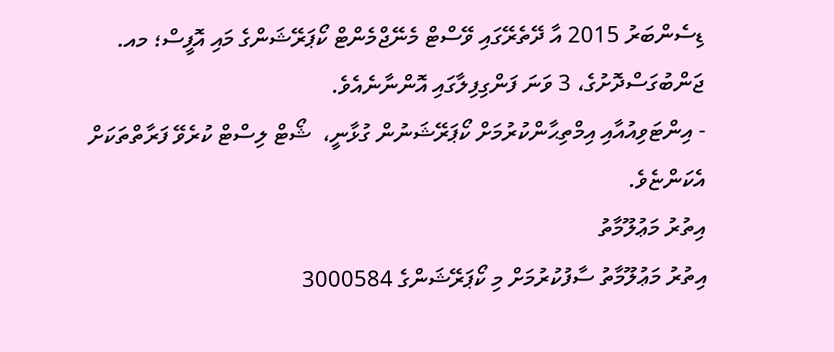ޑިސެންބަރު 2015 އާ ދޭތެރޭގައި ވޭސްޓް މެނޭޖްމެންޓް ކޯޕަރޭޝަންގެ މައި އޮފީސް؛ މއ. ޖަންބުގަސްދޮށުގެ، 3 ވަނަ ފަންގިފިލާގައި އޮންނާނެއެވެ.
- އިންޓަވިއުއާއި އިމްތިޙާންކުރުމަށް ކޯޕަރޭޝަނުން ގުޅާނީ،  ޝޯޓް ލިސްޓް ކުރެވޭ ފަރާތްތަކަށް އެކަންޏެވެ.
އިތުރު މަޢުލޫމާތު
އިތުރު މަޢުލޫމާތު ސާފުކުރުމަށް މި ކޯޕަރޭޝަންގެ 3000584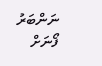ނަންބަރު ފޯނަށް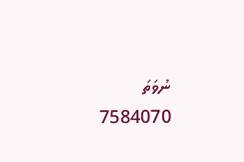ނުވަތަ 7584070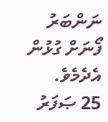ނަންބަރު ފޯނަށް ގުޅުން އެދެމެވެ.
25 ޞަފަރު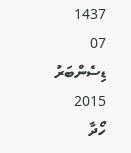1437
07 ޑިސެންބަރު 2015
ހޯދާ